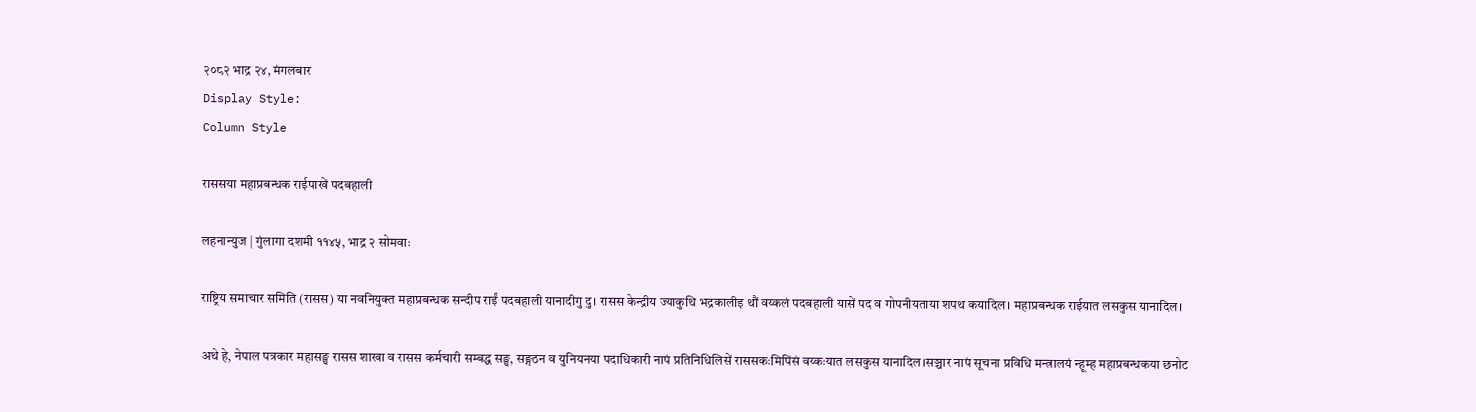२०८२ भाद्र २४, मंगलबार
Display Style:
Column Style

राससया महाप्रबन्धक राईपाखें पदबहाली

लहनान्युज | गुंलागा दशमी ११४५, भाद्र २ सोमवाः

राष्ट्रिय समाचार समिति (रासस) या नवनियुक्त महाप्रबन्धक सन्दीप राईं पदबहाली यानादीगु दु। रासस केन्द्रीय ज्याकुथि भद्रकालीइ थौं वय्कलं पदबहाली यासें पद व गोपनीयताया शपथ कयादिल। महाप्रबन्धक राईयात लसकुस यानादिल।

अथे हे, नेपाल पत्रकार महासङ्घ रासस शाखा व रासस कर्मचारी सम्बद्ध सङ्घ, सङ्गठन व युनियनया पदाधिकारी नापं प्रतिनिधिलिसें राससकःमिपिंसं वय्कःयात लसकुस यानादिल।सञ्चार नापं सूचना प्रविधि मन्त्रालयं न्हूम्ह महाप्रबन्धकया छनोट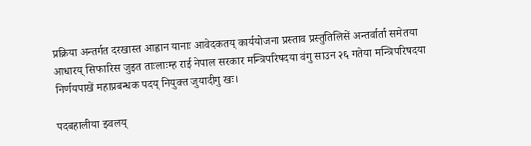प्रक्रिया अन्तर्गत दरखास्त आह्वान यानाः आवेदकतय् कार्ययोजना प्रस्ताव प्रस्तुतिलिसें अन्तर्वार्ता समेतया आधारय् सिफारिस जुइत ताःलाःम्ह राई नेपाल सरकार मन्त्रिपरिषदया वंगु साउन २६ गतेया मन्त्रिपरिषदया निर्णयपाखें महाप्रबन्धक पदय् नियुक्त जुयादीगु खः।

पदबहालीया झ्वलय्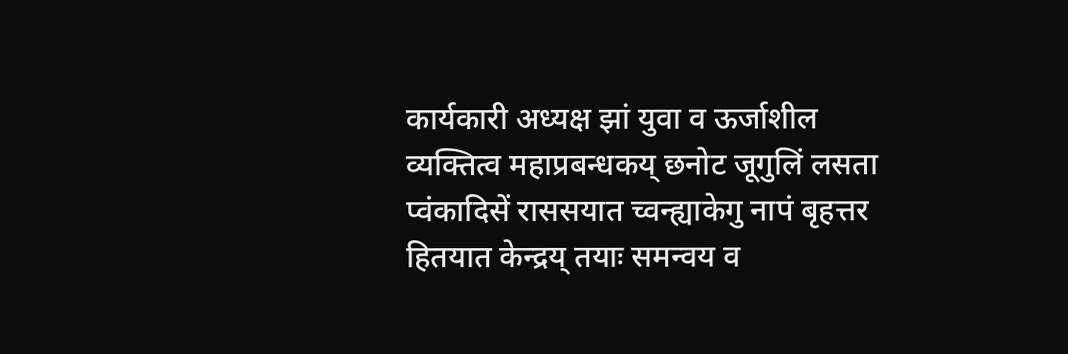कार्यकारी अध्यक्ष झां युवा व ऊर्जाशील व्यक्तित्व महाप्रबन्धकय् छनोट जूगुलिं लसता प्वंकादिसें राससयात च्वन्ह्याकेगु नापं बृहत्तर हितयात केन्द्रय् तयाः समन्वय व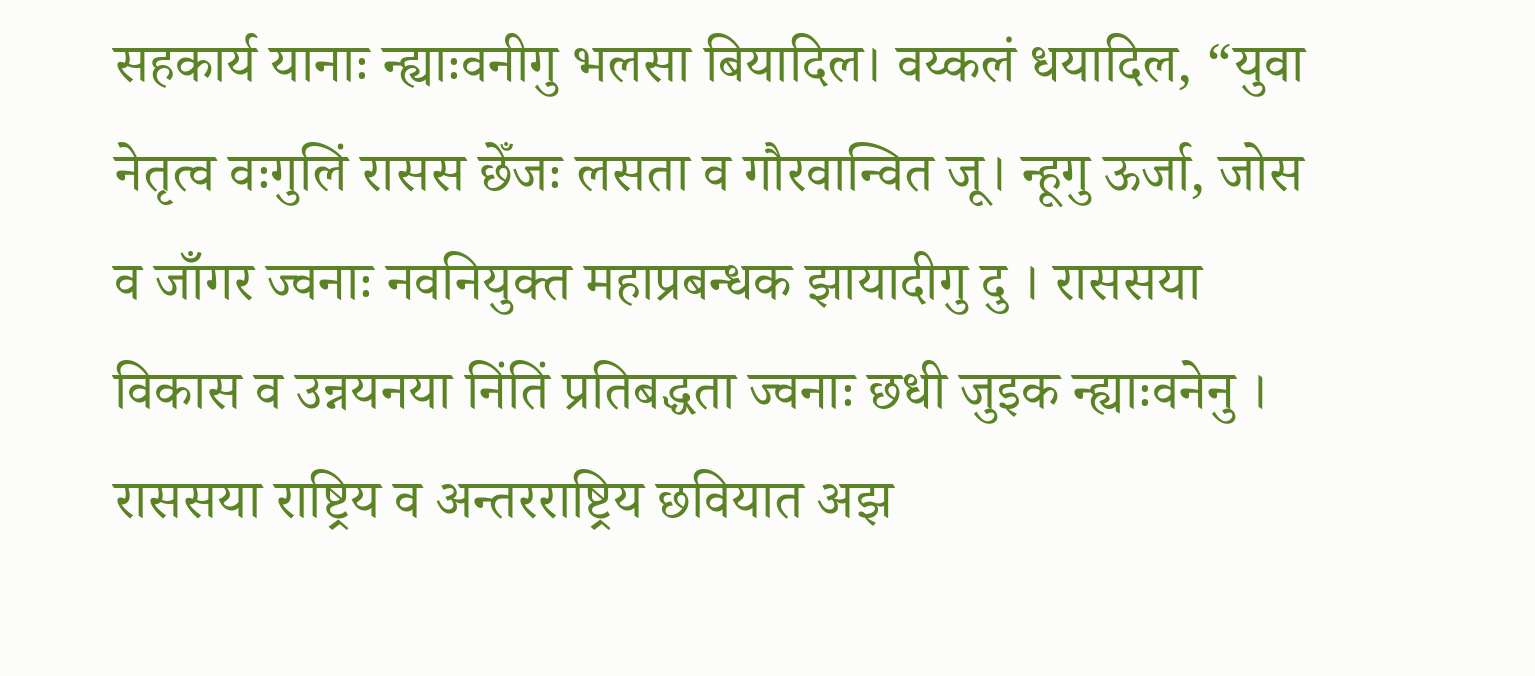सहकार्य यानाः न्ह्याःवनीगु भलसा बियादिल। वय्कलं धयादिल, “युवा नेतृत्व वःगुलिं रासस छेँजः लसता व गौरवान्वित जू। न्हूगु ऊर्जा, जोस व जाँगर ज्वनाः नवनियुक्त महाप्रबन्धक झायादीगु दु । राससया विकास व उन्नयनया निंतिं प्रतिबद्धता ज्वनाः छधी जुइक न्ह्याःवनेनु । राससया राष्ट्रिय व अन्तरराष्ट्रिय छवियात अझ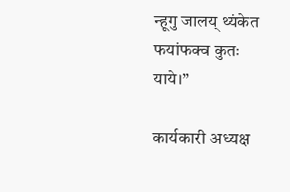न्हूगु जालय् थ्यंकेत फयांफक्व कुतः याये।”

कार्यकारी अध्यक्ष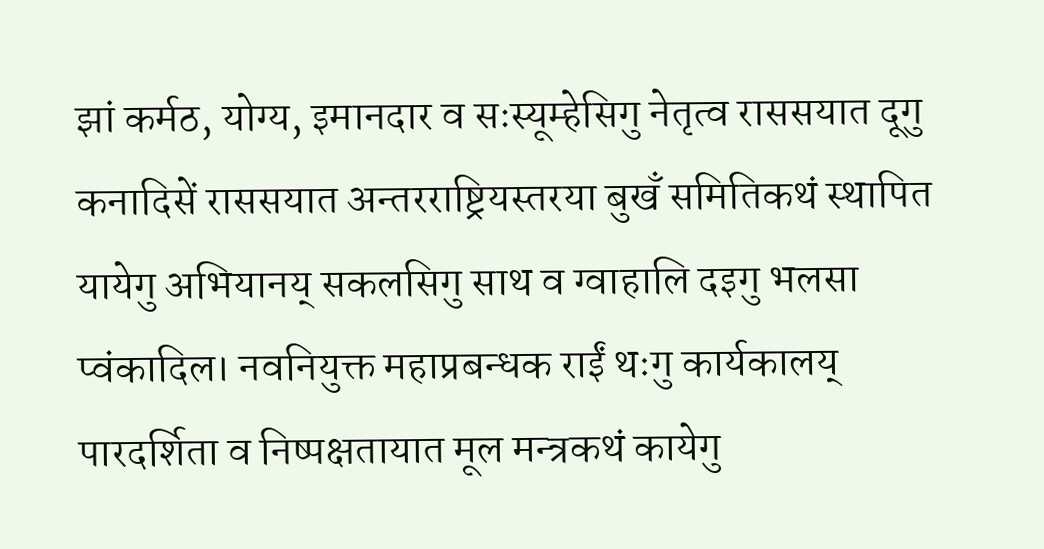झां कर्मठ, योग्य, इमानदार व सःस्यूम्हेसिगु नेतृत्व राससयात दूगु कनादिसें राससयात अन्तरराष्ट्रियस्तरया बुखँ समितिकथं स्थापित यायेगु अभियानय् सकलसिगु साथ व ग्वाहालि दइगु भलसा प्वंकादिल। नवनियुक्त महाप्रबन्धक राईं थःगु कार्यकालय् पारदर्शिता व निष्पक्षतायात मूल मन्त्रकथं कायेगु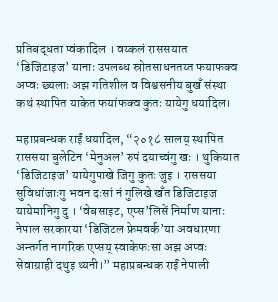प्रतिबद्धता प्वंकादिल । वय्कलं राससयात ‘डिजिटाइज’ यानाः उपलब्ध स्रोतसाधनतय्त फयाफक्व अप्वः छ्यलाः अझ गतिशील व विश्वसनीय बुखँ संस्था कथं स्थापित याकेत फयांफक्व कुतः यायेगु धयादिल।

महाप्रबन्धक राईं धयादिल, “२०१८ सालय् स्थापित राससया बुलेटिन ‘मेनुअल’ रुपं दयाच्वंगु खः । थुकियात ‘डिजिटाइज’ यायेगुपाखे जिगु कुतः जुइ । राससया सुविधांजाःगु भवन दःसां नं गुलिखे खँत डिजिटाइज यायेमानिगु दु । ‘वेबसाइट, एप्स’लिसें निर्माण यानाः नेपाल सरकारया ‘डिजिटल फ्रेमवर्क’या अवधारणा अन्तर्गत नागरिक एप्सय् स्वाकेफःसा अझ अप्वः सेवाग्राही दथुइ थ्यनी।” महाप्रबन्धक राईं नेपाली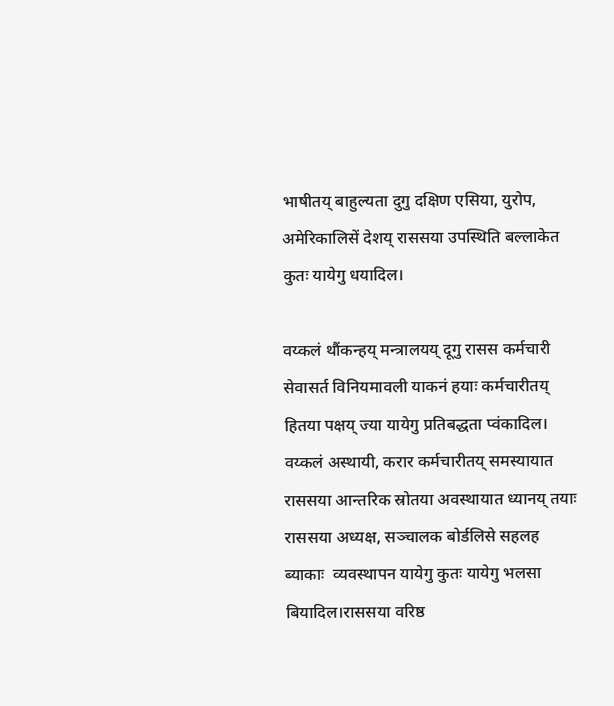भाषीतय् बाहुल्यता दुगु दक्षिण एसिया, युरोप, अमेरिकालिसें देशय् राससया उपस्थिति बल्लाकेत कुतः यायेगु धयादिल।

वय्कलं थौंकन्हय् मन्त्रालयय् दूगु रासस कर्मचारी सेवासर्त विनियमावली याकनं हयाः कर्मचारीतय् हितया पक्षय् ज्या यायेगु प्रतिबद्धता प्वंकादिल। वय्कलं अस्थायी, करार कर्मचारीतय् समस्यायात राससया आन्तरिक स्रोतया अवस्थायात ध्यानय् तयाः राससया अध्यक्ष, सञ्चालक बोर्डलिसे सहलह ब्याकाः  व्यवस्थापन यायेगु कुतः यायेगु भलसा बियादिल।राससया वरिष्ठ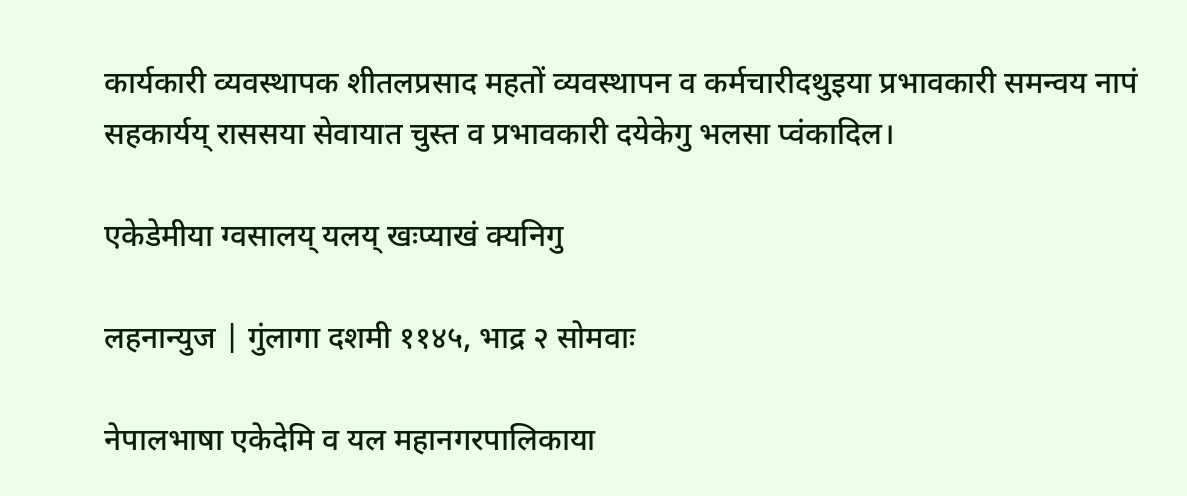कार्यकारी व्यवस्थापक शीतलप्रसाद महतों व्यवस्थापन व कर्मचारीदथुइया प्रभावकारी समन्वय नापं सहकार्यय् राससया सेवायात चुस्त व प्रभावकारी दयेकेगु भलसा प्वंकादिल।

एकेडेमीया ग्वसालय् यलय् खःप्याखं क्यनिगु

लहनान्युज | गुंलागा दशमी ११४५, भाद्र २ सोमवाः

नेपालभाषा एकेदेमि व यल महानगरपालिकाया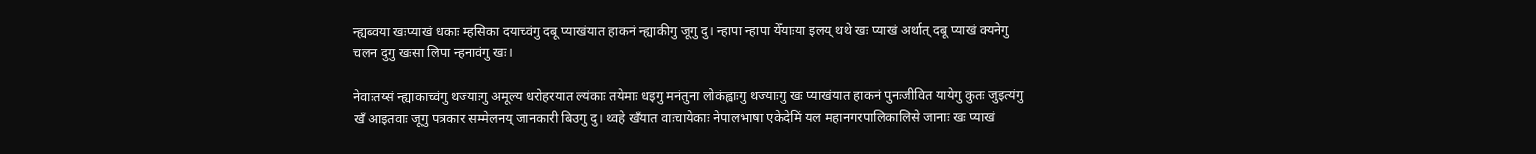न्ह्यब्वया खःप्याखं धकाः म्हसिका दयाच्वंगु दबू प्याखंयात हाकनं न्ह्याकीगु जूगु दु। न्हापा न्हापा येँयाःया इलय् थथे खः प्याखं अर्थात् दबू प्याखं क्यनेगु चलन दुगु खःसा लिपा न्हनावंगु खः।

नेवाःतय्सं न्ह्याकाच्वंगु थज्याःगु अमूल्य धरोहरयात ल्यंकाः तयेमाः धइगु मनंतुना लोकंह्वाःगु थज्याःगु खः प्याखंयात हाकनं पुनःजीवित यायेगु कुतः जुइत्यंगु खँ आइतवाः जूगु पत्रकार सम्मेलनय् जानकारी बिउगु दु। थ्वहे खँयात वाःचायेकाः नेपालभाषा एकेदेमिं यल महानगरपालिकालिसे जानाः खः प्याखं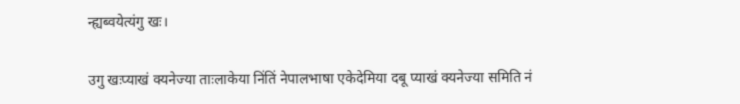न्ह्यब्वयेत्यंगु खः।

उगु खःप्याखं क्यनेज्या ताःलाकेया निंतिं नेपालभाषा एकेदेमिया दबू प्याखं क्यनेज्या समिति नं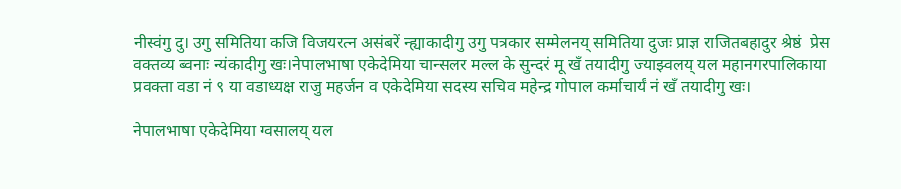नीस्वंगु दु। उगु समितिया कजि विजयरत्न असंबरें न्ह्याकादीगु उगु पत्रकार सम्मेलनय् समितिया दुजः प्राज्ञ राजितबहादुर श्रेष्ठं  प्रेस वक्तव्य ब्वनाः न्यंकादीगु खः।नेपालभाषा एकेदेमिया चान्सलर मल्ल के सुन्दरं मू खँ तयादीगु ज्याझ्वलय् यल महानगरपालिकाया प्रवक्ता वडा नं ९ या वडाध्यक्ष राजु महर्जन व एकेदेमिया सदस्य सचिव महेन्द्र गोपाल कर्माचार्यं नं खँ तयादीगु खः।

नेपालभाषा एकेदेमिया ग्वसालय् यल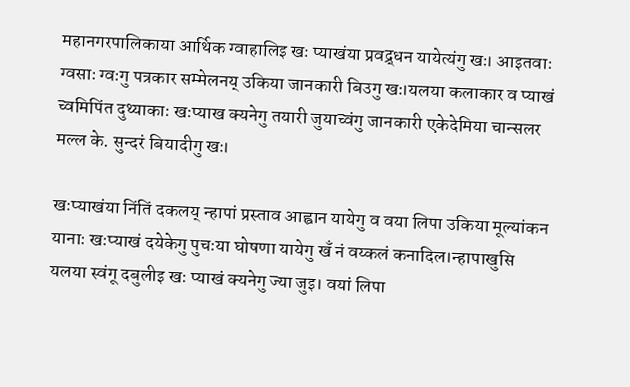महानगरपालिकाया आर्थिक ग्वाहालिइ खः प्याखंया प्रवद्र्धन यायेत्यंगु खः। आइतवाः ग्वसाः ग्वःगु पत्रकार सम्मेलनय् उकिया जानकारी बिउगु खः।यलया कलाकार व प्याखं च्वमिपिंत दुथ्याकाः खःप्याख क्यनेगु तयारी जुयाच्वंगु जानकारी एकेदेमिया चान्सलर मल्ल के. सुन्दरं बियादीगु खः।

खःप्याखंया निंतिं दकलय् न्हापां प्रस्ताव आह्वान यायेगु व वया लिपा उकिया मूल्यांकन यानाः खःप्याखं दयेकेगु पुचःया घोषणा यायेगु खँ नं वय्कलं कनादिल।न्हापाखुसि यलया स्वंगू दबुलीइ खः प्याखं क्यनेगु ज्या जुइ। वयां लिपा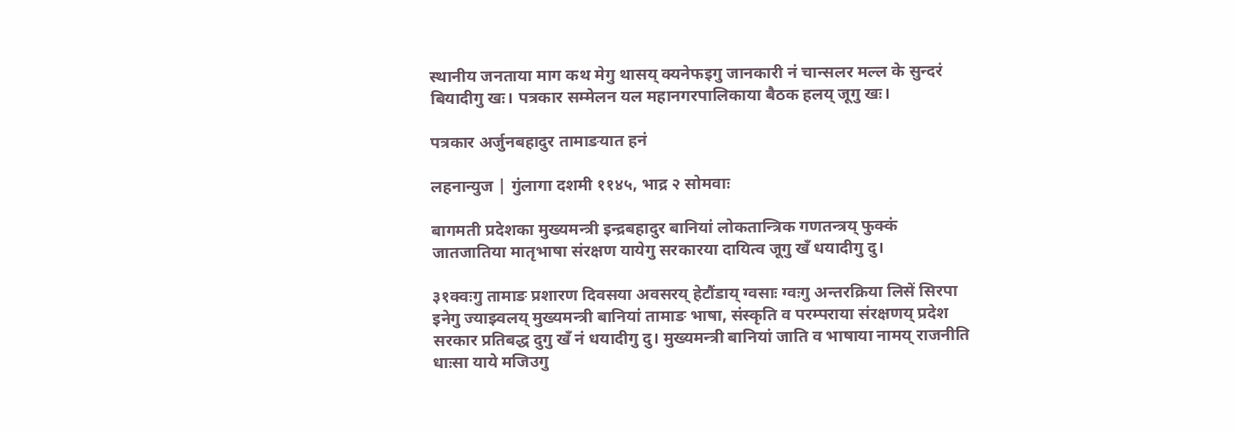स्थानीय जनताया माग कथ मेगु थासय् क्यनेफइगु जानकारी नं चान्सलर मल्ल के सुन्दरं बियादीगु खः। पत्रकार सम्मेलन यल महानगरपालिकाया बैठक हलय् जूगु खः।

पत्रकार अर्जुनबहादुर तामाङयात हनं

लहनान्युज | गुंलागा दशमी ११४५, भाद्र २ सोमवाः

बागमती प्रदेशका मुख्यमन्त्री इन्द्रबहादुर बानियां लोकतान्त्रिक गणतन्त्रय् फुक्कं जातजातिया मातृभाषा संरक्षण यायेगु सरकारया दायित्व जूगु खँ धयादीगु दु।

३१क्वःगु तामाङ प्रशारण दिवसया अवसरय् हेटौंडाय् ग्वसाः ग्वःगु अन्तरक्रिया लिसें सिरपा इनेगु ज्याझ्वलय् मुख्यमन्त्री बानियां तामाङ भाषा, संस्कृति व परम्पराया संरक्षणय् प्रदेश सरकार प्रतिबद्ध दुगु खँ नं धयादीगु दु। मुख्यमन्त्री बानियां जाति व भाषाया नामय् राजनीति धाःसा याये मजिउगु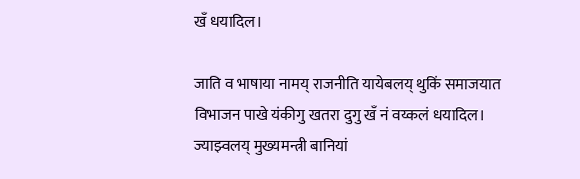खँ धयादिल।

जाति व भाषाया नामय् राजनीति यायेबलय् थुकिं समाजयात विभाजन पाखे यंकीगु खतरा दुगु खँ नं वय्कलं धयादिल। ज्याझ्वलय् मुख्यमन्त्री बानियां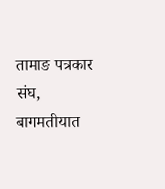तामाङ पत्रकार संघ, बागमतीयात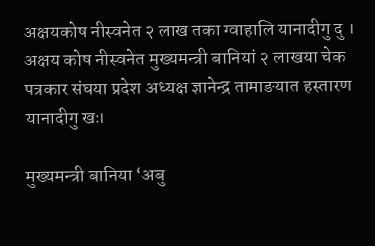अक्षयकोष नीस्वनेत २ लाख तका ग्वाहालि यानादीगु दु । अक्षय कोष नीस्वनेत मुख्यमन्त्री बानियां २ लाखया चेक पत्रकार संघया प्रदेश अध्यक्ष ज्ञानेन्द्र तामाङयात हस्तारण यानादीगु खः।

मुख्यमन्त्री बानिया ‘अबु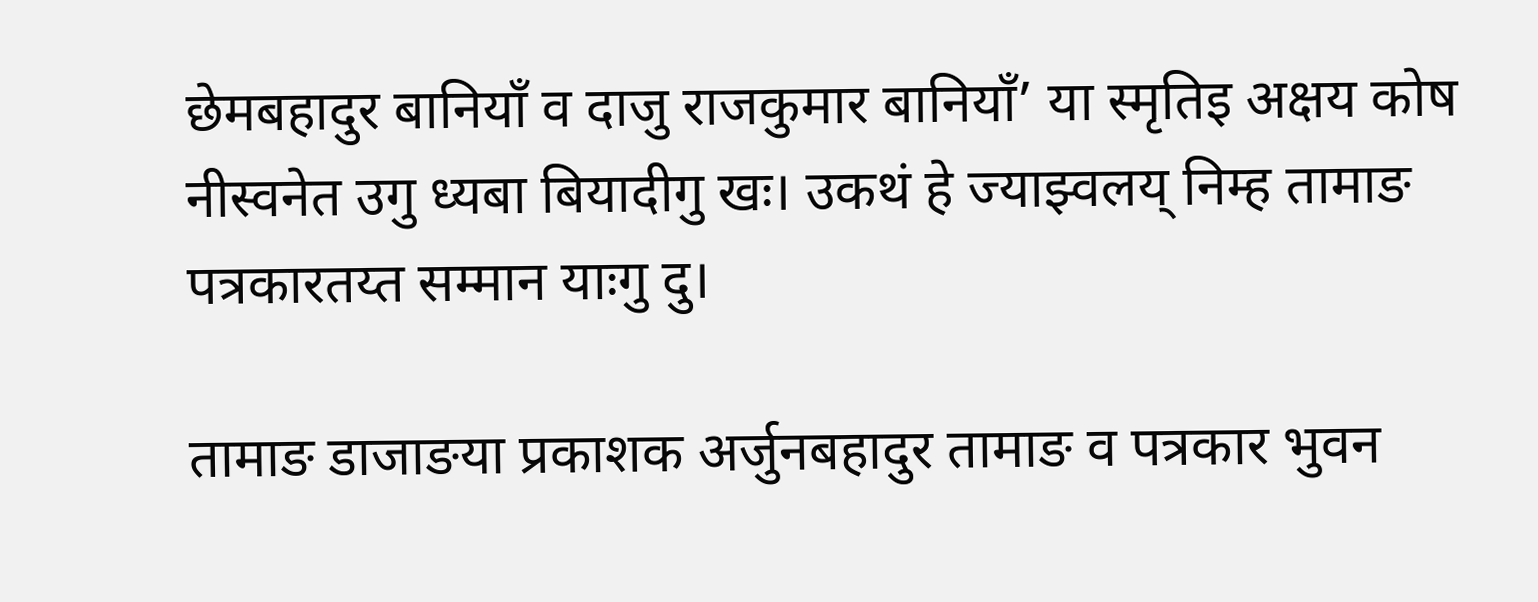छेमबहादुर बानियाँ व दाजु राजकुमार बानियाँ’ या स्मृतिइ अक्षय कोष नीस्वनेत उगु ध्यबा बियादीगु खः। उकथं हे ज्याझ्वलय् निम्ह तामाङ पत्रकारतय्त सम्मान याःगु दु।

तामाङ डाजाङया प्रकाशक अर्जुनबहादुर तामाङ व पत्रकार भुवन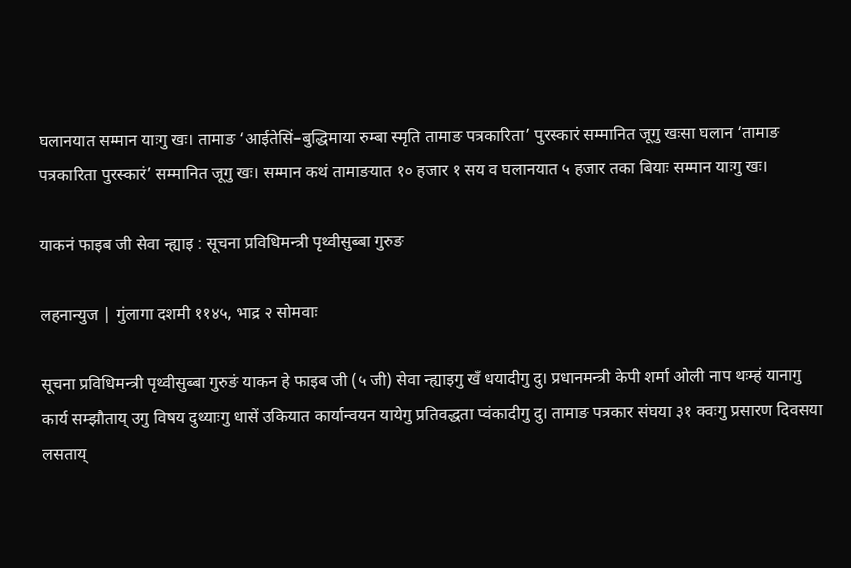घलानयात सम्मान याःगु खः। तामाङ ‘आईतेसिं–बुद्धिमाया रुम्बा स्मृति तामाङ पत्रकारिता’ पुरस्कारं सम्मानित जूगु खःसा घलान ‘तामाङ पत्रकारिता पुरस्कारं’ सम्मानित जूगु खः। सम्मान कथं तामाङयात १० हजार १ सय व घलानयात ५ हजार तका बियाः सम्मान याःगु खः।

याकनं फाइब जी सेवा न्ह्याइ : सूचना प्रविधिमन्त्री पृथ्वीसुब्बा गुरुङ

लहनान्युज | गुंलागा दशमी ११४५, भाद्र २ सोमवाः

सूचना प्रविधिमन्त्री पृथ्वीसुब्बा गुरुङं याकन हे फाइब जी (५ जी) सेवा न्ह्याइगु खँ धयादीगु दु। प्रधानमन्त्री केपी शर्मा ओली नाप थःम्हं यानागु कार्य सम्झौताय् उगु विषय दुथ्याःगु धासें उकियात कार्यान्वयन यायेगु प्रतिवद्धता प्वंकादीगु दु। तामाङ पत्रकार संघया ३१ क्वःगु प्रसारण दिवसया लसताय्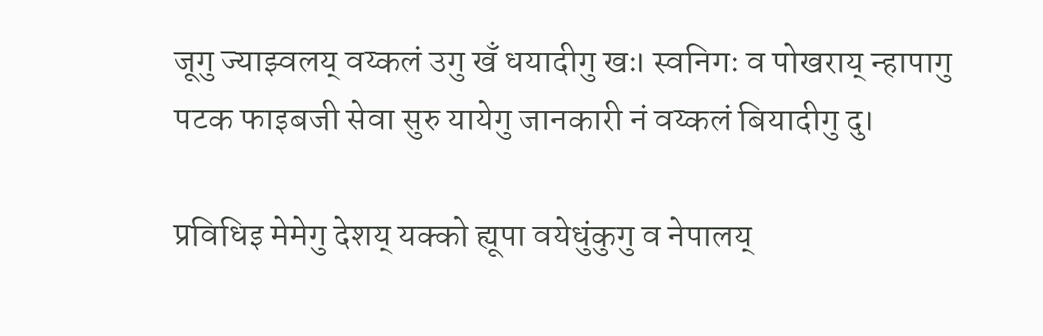जूगु ज्याझ्वलय् वय्कलं उगु खँ धयादीगु खः। स्वनिगः व पोखराय् न्हापागु पटक फाइबजी सेवा सुरु यायेगु जानकारी नं वय्कलं बियादीगु दु।

प्रविधिइ मेमेगु देशय् यक्को ह्यूपा वयेधुंकुगु व नेपालय्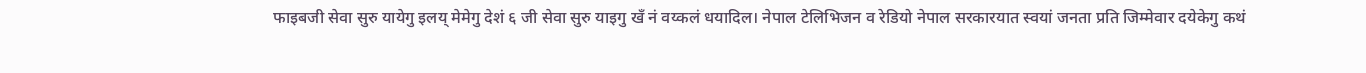फाइबजी सेवा सुरु यायेगु इलय् मेमेगु देशं ६ जी सेवा सुरु याइगु खँ नं वय्कलं धयादिल। नेपाल टेलिभिजन व रेडियो नेपाल सरकारयात स्वयां जनता प्रति जिम्मेवार दयेकेगु कथं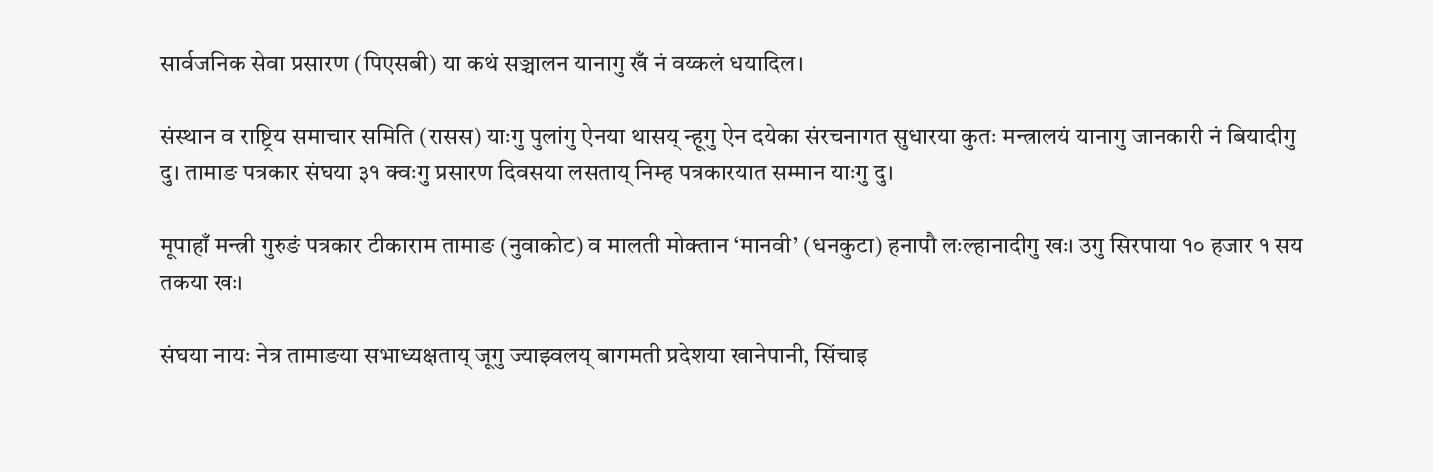सार्वजनिक सेवा प्रसारण (पिएसबी) या कथं सञ्चालन यानागु खँ नं वय्कलं धयादिल।

संस्थान व राष्ट्रिय समाचार समिति (रासस) याःगु पुलांगु ऐनया थासय् न्हूगु ऐन दयेका संरचनागत सुधारया कुतः मन्त्रालयं यानागु जानकारी नं बियादीगु दु। तामाङ पत्रकार संघया ३१ क्वःगु प्रसारण दिवसया लसताय् निम्ह पत्रकारयात सम्मान याःगु दु।

मूपाहाँ मन्त्री गुरुङं पत्रकार टीकाराम तामाङ (नुवाकोट) व मालती मोक्तान ‘मानवी’ (धनकुटा) हनापौ लःल्हानादीगु खः। उगु सिरपाया १० हजार १ सय तकया खः।

संघया नायः नेत्र तामाङया सभाध्यक्षताय् जूगु ज्याझ्वलय् बागमती प्रदेशया खानेपानी, सिंचाइ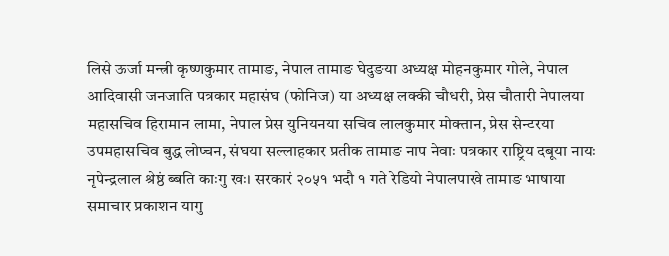लिसे ऊर्जा मन्त्री कृष्णकुमार तामाङ, नेपाल तामाङ घेदुङया अध्यक्ष मोहनकुमार गोले, नेपाल आदिवासी जनजाति पत्रकार महासंघ (फोनिज) या अध्यक्ष लक्की चौधरी, प्रेस चौतारी नेपालया महासचिव हिरामान लामा, नेपाल प्रेस युनियनया सचिव लालकुमार मोक्तान, प्रेस सेन्टरया उपमहासचिव बुद्ध लोप्चन, संघया सल्लाहकार प्रतीक तामाङ नाप नेवाः पत्रकार राष्ट्रिय दबूया नायः नृपेन्द्रलाल श्रेष्ठं ब्बति काःगु खः। सरकारं २०५१ भदौ १ गते रेडियो नेपालपाखे तामाङ भाषाया समाचार प्रकाशन यागु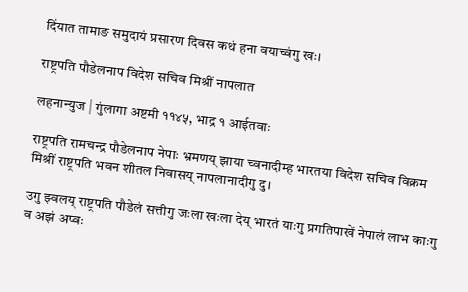दिंयात तामाङ समुदायं प्रसारण दिवस कथं हना वयाच्वंगु खः।

राष्ट्रपति पौडेलनाप विदेश सचिव मिश्रीं नापलात

लहनान्युज | गुंलागा अष्टमी ११४५, भाद्र १ आईतवाः

राष्ट्रपति रामचन्द्र पौडेलनाप नेपाः भ्रमणय् झाया च्वनादीम्ह भारतया विदेश सचिव विक्रम मिश्रीं राष्ट्रपति भवन शीतल निवासय् नापलानादीगु दु।

उगु झ्वलय् राष्ट्रपति पौडेलं सत्तीगु जःला खःला देय् भारतं याःगु प्रगतिपाखें नेपालं लाभ काःगु व अझं अप्वः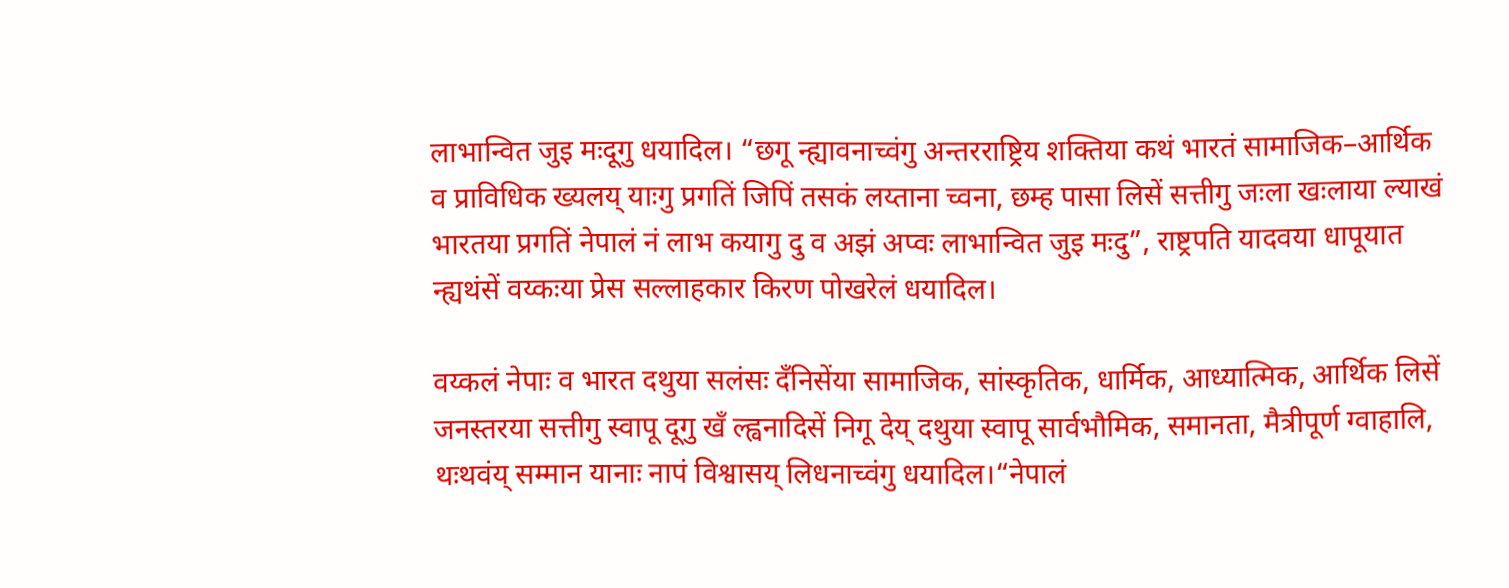लाभान्वित जुइ मःदूगु धयादिल। “छगू न्ह्यावनाच्वंगु अन्तरराष्ट्रिय शक्तिया कथं भारतं सामाजिक–आर्थिक व प्राविधिक ख्यलय् याःगु प्रगतिं जिपिं तसकं लय्ताना च्वना, छम्ह पासा लिसें सत्तीगु जःला खःलाया ल्याखं भारतया प्रगतिं नेपालं नं लाभ कयागु दु व अझं अप्वः लाभान्वित जुइ मःदु”, राष्ट्रपति यादवया धापूयात न्ह्यथंसें वय्कःया प्रेस सल्लाहकार किरण पोखरेलं धयादिल।

वय्कलं नेपाः व भारत दथुया सलंसः दँनिसेंया सामाजिक, सांस्कृतिक, धार्मिक, आध्यात्मिक, आर्थिक लिसें जनस्तरया सत्तीगु स्वापू दूगु खँ ल्ह्वनादिसें निगू देय् दथुया स्वापू सार्वभौमिक, समानता, मैत्रीपूर्ण ग्वाहालि, थःथवंय् सम्मान यानाः नापं विश्वासय् लिधनाच्वंगु धयादिल।“नेपालं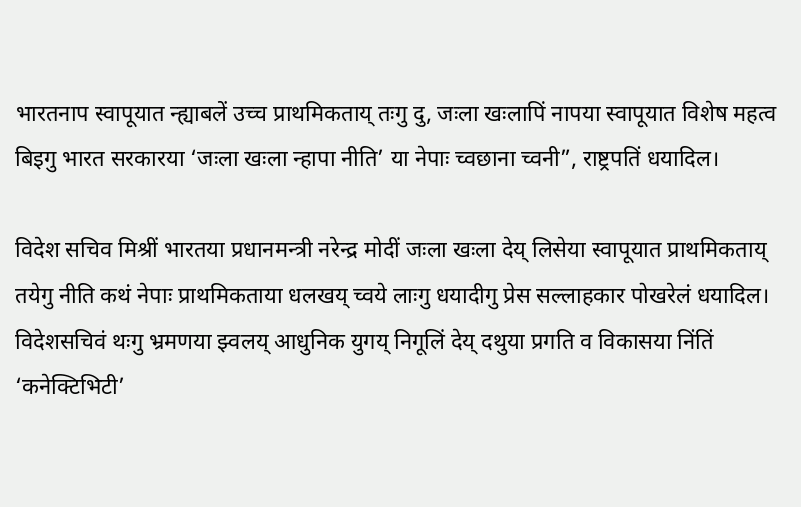भारतनाप स्वापूयात न्ह्याबलें उच्च प्राथमिकताय् तःगु दु, जःला खःलापिं नापया स्वापूयात विशेष महत्व बिइगु भारत सरकारया ‘जःला खःला न्हापा नीति’ या नेपाः च्वछाना च्वनी”, राष्ट्रपतिं धयादिल।

विदेश सचिव मिश्रीं भारतया प्रधानमन्त्री नरेन्द्र मोदीं जःला खःला देय् लिसेया स्वापूयात प्राथमिकताय् तयेगु नीति कथं नेपाः प्राथमिकताया धलखय् च्वये लाःगु धयादीगु प्रेस सल्लाहकार पोखरेलं धयादिल। विदेशसचिवं थःगु भ्रमणया झ्वलय् आधुनिक युगय् निगूलिं देय् दथुया प्रगति व विकासया निंतिं ‘कनेक्टिभिटी’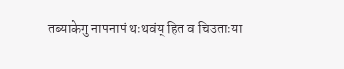तब्याकेगु नापनापं थःथवंय् हित व चिउताःया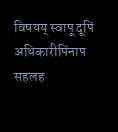विषयय् स्वापू दूपिं अधिकारीपिंनाप सहलह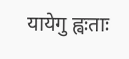यायेगु ह्वःताः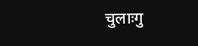चुलाःगु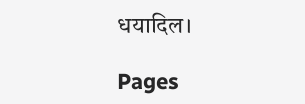धयादिल।

Pages